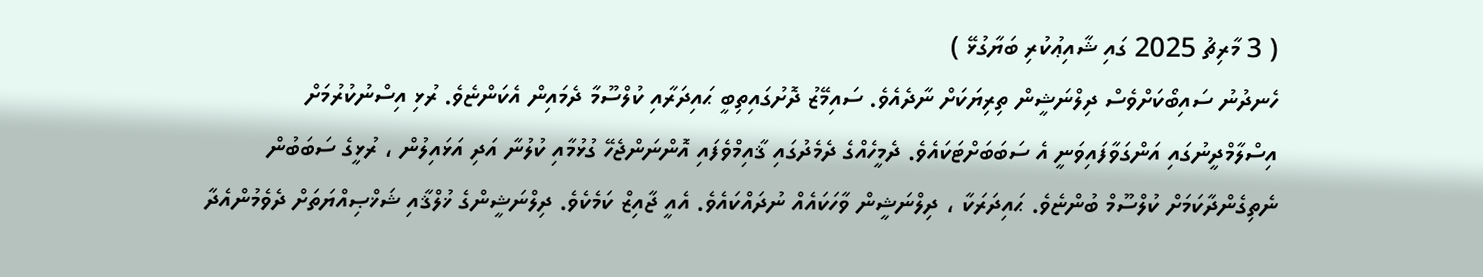( 3 މާރިޗު 2025 ގައި ޝާއިޢުކުރި ބަޔާގުޅޭ )
ހެނދުނު ސައިބޯކަށްވެސް ދިލްނަޝީން ތިރިޔަކަށް ނާދެއެވެ. ސައިމޭޒު ދޮށުގައިތިބީ ޙައިދަރާއި ކުލްސޫމާ ދެމައިން އެކަންޏެވެ. ރުޅި އިސްނުކުރުމަށް އިސްލާމްދީނުގައި އަންގަވާފައިވަނީ އެ ސަބަބަށްޓަކައެވެ. ދެމީހެއްގެ ދެމެދުގައި ޤާއިމްވެފައި އޮންނަންޖެހޭ ގުޅުމާއި ކުލުނާ އަދި އަޅައިލުން ، ރުޅީގެ ސަބަބުން ނެތިގެންދާކަމަށް ކުލްސޫމް ބުންޏެވެ. ޙައިދަރަކާ ، ދިލްނަޝީން ވާހަކައެއް ނުދައްކައެވެ. އެއީ ޖާއިޒް ކަމެކެވެ. ދިލްނަޝީންގެ ޚުލްޤާއި ޝަޚްޞިއްޔަތަށް ދެވެމުންއެދާ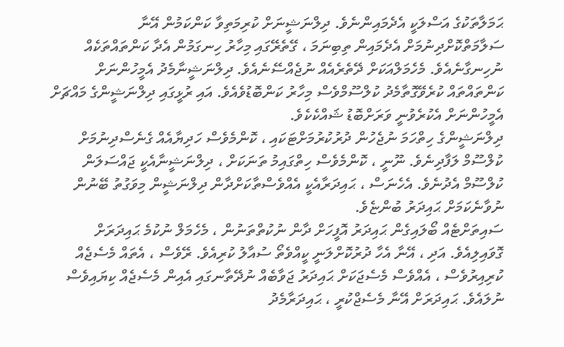ޙަމަލާތަކުގެ އަސްލަކީ އެދެމައިންނެވެ. ދިލްނަޝީނަށް ކުރިމަތިވާ ކަންކަމުން އޭނާ ސަލާމަތްކޮށްދިނުމަށް އެދެމައިން ތިބިނަމަ ، ގޭތެރޭގައި މިހާރު ހިނގަމުން އެދާ ކަންތައްތަކެއް ނުހިނގާނެއެވެ. މެހެމަލްއަކަށް ދޭތެރެއެއް ނުޖެއްސޭނެއެވެ. ދިލްނަޝީނާމެދު އެމީހުންނަށް ކަންތައްތައް ކުރެވޭގޮތާމެދު ކުލްސޫމްވެސް މިހާރު ކަންބޮޑުވެއެވެ. އައި ރުޅީގައި ދިލްނަޝީންގެ މައްޗަށް އެމީހުންނަށް އެކުރެވުނީ ވަރަށްބޮޑު ޝައްކެކެވެ.
ދިލްނަޝީންގެ ހިތްހަމަ ނުޖެހުން ދުރުކުރުމަށްޓަކައި ، ކޮންމެވެސް ހަދިޔާއެއް ގެނެސްދިނުމަށް ކުލްސޫމް ލަފާދިނެވެ. ނޫނީ ، ކޮންމެވެސް ހިތްގައިމު ތަނަކަށް ، ދިލްނަޝީނާއެކީ ޖައްސަލަން ކުލްސޫމް އެދުނެވެ. އެހެނަސް ، ޙައިދަރާއެކީ އެއްވެސްތާކަށްދާން ދިލްނަޝީން މިވަގުތު ބޭނުން ނުވާނެކަމަށް ޙައިދަރު ބުންޏެވެ.
ސައިތަށްޓެއް ބޯލައިގެން ޙައިދަރު އޮފީހަށް ދާން ނުކުތްތަނުން ، މެހެމަލް ނުކުމެ ޙައިދަރަށް ގޮވައިލިއެވެ. އަދި ، އޭނާ އެހާ ދުރުކޮށްލަނީ ކީއްވެތޯ ސުއާލު ކުރިއެވެ. ރޭވެސް ، އެތައް މެސެޖެއް ކުރިއިރުވެސް ، އެއްވެސް މެސެޖަކަށް ޙައިދަރު ޖަވާބެއް ނުދޭތާނގައި އެއިން މެސެޖެއް ކިޔައިވެސް ނުލައެވެ. ޙައިދަރަށް އޭނާ މެސެޖްކުރީ ، ޙައިދަރާމެދު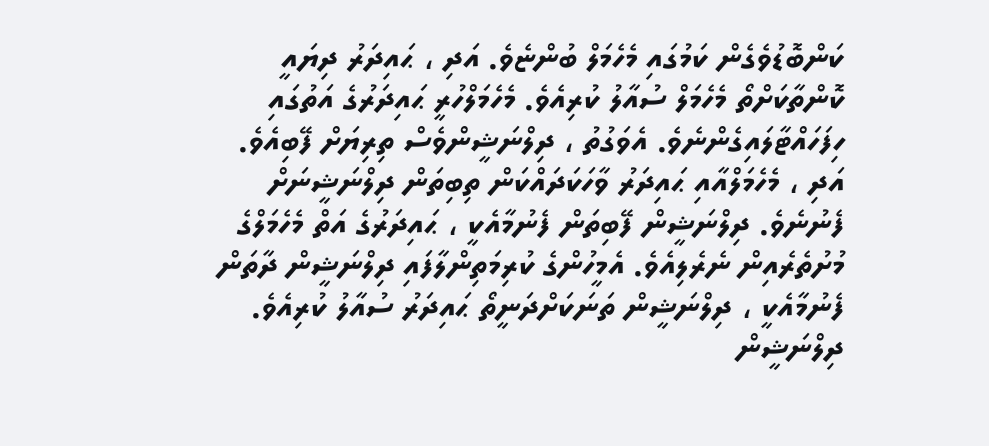ކަންބޮޑުވެގެން ކަމުގައި މެހެމަލް ބުންޏެވެ. އަދި ، ޙައިދަރު ދިޔައީ ކޮންތާކަށްތޯ މެހެމަލް ސުއާލު ކުރިއެވެ. މެހެމަލްހުރީ ޙައިދަރުގެ އަތުގައި ހިފަހައްޓާލައިގެންނެވެ. އެވަގުތު ، ދިލްނަޝީންވެސް ތިރިޔަށް ފޭބިއެވެ. އަދި ، މެހެމަލްއާއި ޙައިދަރު ވާހަކަދައްކަން ތިބިތަން ދިލްނަޝީނަށް ފެނުނެވެ. ދިލްނަޝީން ފޭބިތަން ފެނުމާއެކީ ، ޙައިދަރުގެ އަތް މެހެމަލްގެ މުށުތެރެއިން ނެރެލިއެވެ. އެމީހުންގެ ކުރިމަތިންލާފައި ދިލްނަޝީން ދާތަން ފެނުމާއެކީ ، ދިލްނަޝީން ތަނަކަށްދަނީތޯ ޙައިދަރު ސުއާލު ކުރިއެވެ.
ދިލްނަޝީން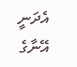އެދަނީ އޭނާގެ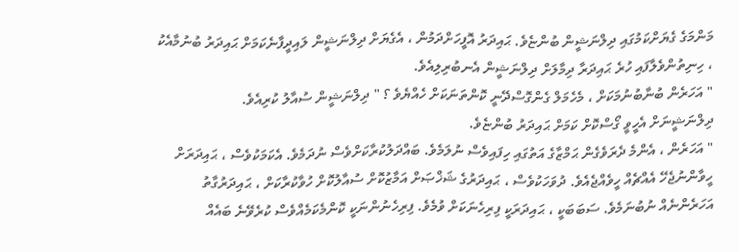މަންމަގެ ގެޔަށްކަމުގައި ދިލްނަޝީން ބުންޏެވެ. ޙައިދަރު އޮފީހަށްދަމުން ، އެގެޔަށް ދިލްނަޝީން ލައިދީފާނެކަމަށް ޙައިދަރު ބުނުމާއެކު ، ހިނިތުންވެލާފައި ހުރެ ޙައިދަރާ ދިމާލަށް ދިލްނަޝީން އެނބުރިލިއެވެ.
" އަހަރެން ބުނާބުނުމަކަށް ، މެހެމަލް ގެންގޮސްދޭނީ ކޮންތަނަކަށް ހެއްޔެވެ ؟ " ދިލްނަޝީން ސުއާލު ކުރިއެވެ.
ދިލްނަޝީނަށް އެހީވީ ގޯސްކޮށް ކަމަށް ޙައިދަރު ބުންޏެވެ.
" އަހަރެން ، އެންމެ ދެރަވެގެން ޙަމްޒާގެ އަތުގައި ހިފައިވެސް ނުލަމެވެ. ބައްދަލުކުރާކަށްވެސް ނުދަމެވެ. އެކަމަކުވެސް ، ޙައިދަރަށް ހީވާންނުޖެހޭ އެއްޗެއް ހީވެއްޖެއެވެ. ދުވަހަކުވެސް ، ޙައިދަރުގެ ޝަޚްޞަށް އަމާޒުކޮށް ސުއާލުކޮށް ހުވާކުރާކަށް ، ޙައިދަރުގާތު އަހަރެންނެއް ނުބުނަމެވެ. ސަބަބަކީ ، ޙައިދަރަކީ ފިރިހެނަކަށް ވުމެވެ. ފިރިހެނުންނަކީ ކޮންމެކަމެއްވެސް ކުރެވޭނެ ބައެއް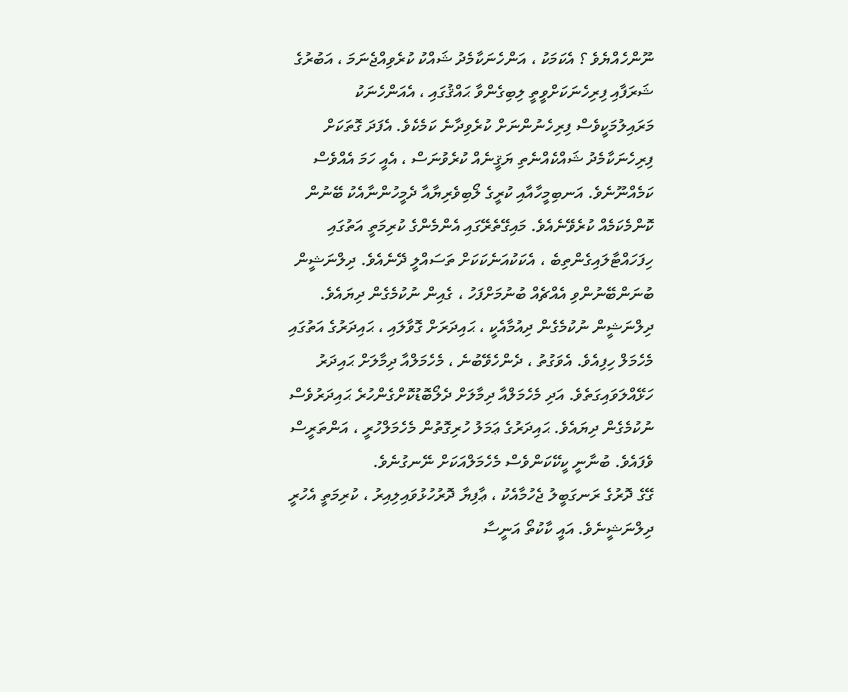ނޫންހެއްޔެވެ ؟ އެކަމަކު ، އަންހެނަކާމެދު ޝައްކު ކުރެވިއްޖެނަމަ ، އަބުރުގެ ޝަރަފާއި ފިރިހެނަކަށްވީތީ ލިބިގެންވާ ޙައްޤުގައި ، އެއަންހެނަކު މަރައިލުމަކީވެސް ފިރިހެނުންނަށް ކުރެވިދާނެ ކަމެކެވެ. އެފަދަ ގޮތަކަށް ފިރިހެނަކާމެދު ޝައްކެއްނެތި ޔަޤީނެއް ކުރެވުނަސް ، އެއީ ހަމަ އެއްވެސް ކަމެއްނޫނެވެ. އަނބިމީހާއާއި ކުރީގެ ލޯބިވެރިޔާއާ ދެމީހުންނާއެކު ބޭނުން ކޮންމެކަމެއް ކުރެވޭނެއެވެ. މައިގޭތެރޭގައި އެންމެންގެ ކުރިމަތީ އަތުގައި ހިފަހައްޓާލައިގެންތިބެ ، އެކަކުއަނެކަކަށް ތަސައްލީ ދޭނެއެވެ. ދިލްނަޝީން ބުނަންބޭނުންވި އެއްޗެއް ބުނުމަށްފަހު ، ގެއިން ނުކުމެގެން ދިޔައެވެ.
ދިލްނަޝީން ނުކުމެގެން ދިއުމާއެކީ ، ޙައިދަރަށް ގޮވާލައި ، ޙައިދަރުގެ އަތުގައި މެހެމަލް ހިފިއެވެ. އެވަގުތު ، ދެންހެވޭބުނެ ، މެހެމަލްއާ ދިމާލަށް ޙައިދަރު ހަޅޭއްލަވައިގަތެވެ. އަދި މެހެމަލްއާ ދިމާލަށް ދެލޯބޮޑުކޮށްގެންހުރެ ޙައިދަރުވެސް ނުކުމެގެން ދިޔައެވެ. ޙައިދަރުގެ ޢަމަލު ހުރިގޮތުން މެހެމަލްހުރީ ، އަންތަރީސް ވެފައެވެ. ބުނާނީ ކީކޭކަންވެސް މެހެމަލްއަކަށް ނޭނގުނެވެ.
ގޭގެ ދޮރުގެ ރަނގަބީލު ޖެހުމާއެކު ، ޢާފިޔާ ދޮރުހުޅުވައިލިއިރު ، ކުރިމަތީ އެހުރީ ދިލްނަޝީނެވެ. އައީ ކާކުތޯ އަނީސާ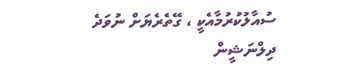ސުއާލުކުރުމާއެކީ ، ގޭތެރެޔަށް ނުވަދެ ދިލްނަޝީން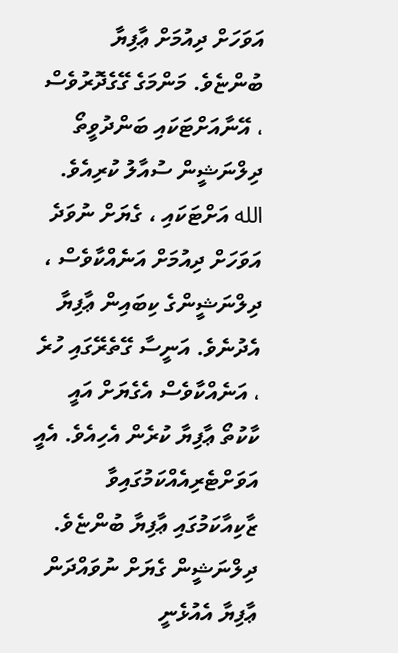އަވަހަށް ދިއުމަށް ޢާފިޔާ ބުންޏެވެ. މަންމަގެ ގޭގެދޮރުވެސް ، އޭނާއަށްޓަކައި ބަންދުވީތޯ ދިލްނަޝީން ސުއާލު ކުރިއެވެ. الله އަށްޓަކައި ، ގެޔަށް ނުވަދެ އަވަހަށް ދިއުމަށް އަނެއްކާވެސް ، ދިލްނަޝީންގެ ކިބައިން ޢާފިޔާ އެދުނެވެ. އަނީސާ ގޭތެރޭގައި ހުރެ ، އަނެއްކާވެސް އެގެޔަށް އައީ ކާކުތޯ ޢާފިޔާ ކުރެން އެހިއެވެ. އެއީ އަވަށްޓެރިއެއްކަމުގައިވާ ޒާކިއާކަމުގައި ޢާފިޔާ ބުންޏެވެ. ދިލްނަޝީން ގެޔަށް ނުވައްދަން ޢާފިޔާ އެއުޅެނީ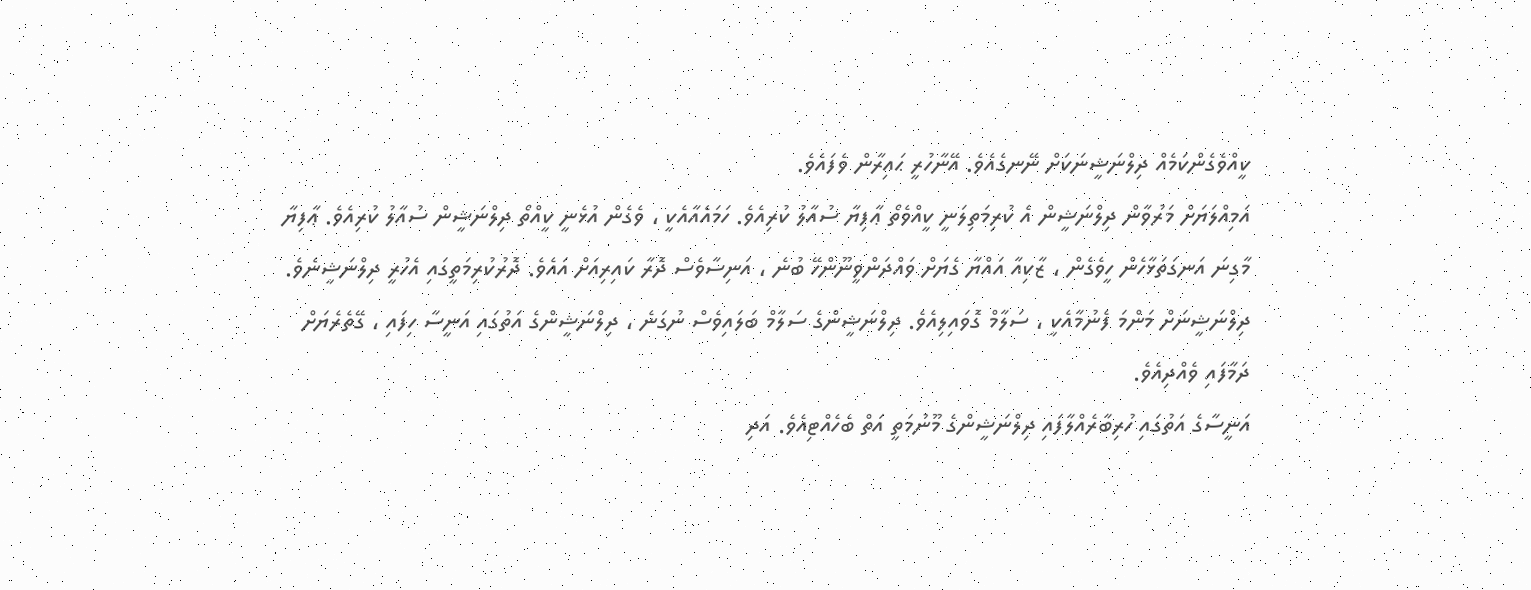ކީއްވެގެންކަމެއް ދިލްނަޝީނަކަށް ނޭނގެއެވެ. އޭނާހުރީ ޙައިރާން ވެފައެވެ.
އަމިއްލަޔަށް މަރުވާން ދިލްނަޝީން އެ ކުރިމަތިލަނީ ކީއްވެތޯ ޢާފިޔާ ސުއާލު ކުރިއެވެ. ހަމައެއާއެކީ ، ވެގެން އުޅެނީ ކީއްތޯ ދިލްނަޝީން ސުއާލު ކުރިއެވެ. ޢާފިޔާ މާގިނަ އަނގަތަޅާހެން ހީވެގެން ، ޒާކިއާ އައްޔާ ގެޔަށް ވައްދަންވީނޫންހޭ ބުނެ ، އަނިސާވެސް ދޮރާ ކައިރިއަށް އައެވެ. ދޮރުކުރިމަތީގައި އެހުރީ ދިލްނަޝީނެވެ. ދިލްނަޝީނަށް މަންމަ ފެނުމާއެކީ ، ސަލާމް ގޮވައިލިއެވެ. ދިލްނަޝީންގެ ސަލާމް ބަލައިވެސް ނުގަނެ ، ދިލްނަޝީންގެ އަތުގައި އަނީސާ ހިފައި ، ގޭތެރެޔަށް ދަމާފައި ވެއްދިއެވެ.
އަނީސާގެ އަތުގައި ހުރިބާރެއްލާފައި ދިލްނަޝީންގެ މޫނުމަތީ އަތް ބެހެއްޓިއެވެ. އަދި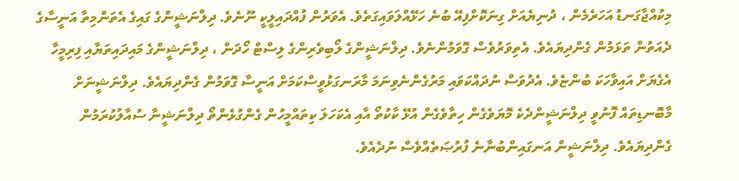މިކުއްޖާގަނޑު އަހަރެމެން ، ދުނިޔެއަށް ގިނަކޮށްފިއޭ ބުނެ ހަޅޭއްލަވައިގަތެވެ. އެވަރުން ފުއްދައިލީކީ ނޫނެވެ. ދިލްނަޝީންގެ ގައިގެ އެތަންމިތާ އަނީސާގެ ދެއަތުން ތަޅަމުން ގެންދިޔައެވެ. އެތިވަރުވެސް ގޮވަމުންނެވެ. ދިލްނަޝީންގެ ލޯބިވެރިންގެ ލިސްޓް ހޯދަން ، ދިލްނަޝީންގެ މައިދައިތަޔާއި ފިރިމީހާ އެގެޔަށް އައިވާހަކަ ބުންޏެވެ. އެދުވަސް ނުދައްކަވައި މަރުގެންނެވިނަމަ މާރަނގަޅުވީސްކަމަށް އަނީސާ ގޮވަމުން ގެންދިޔައެވެ. ދިލްނަޝީނަށް މާބޮނޑިތައް ފޮނުވީ ދިލްނަޝީންދެކެ މޮޔަވެގެން ހިތާވެގެން އުޅޭ ކާކުތޯ އާއި އެކަހަލަ ކިތައްމީހުން ގެންގުޅެންތޯ ދިލްނަޝީނާ ސުއާލުކުރަމުން ގެންދިޔައެވެ. ދިލްނަޝީން އަނގައިންބުނާނެ ފުރުޞަތެއްވެސް ނުދެއެވެ.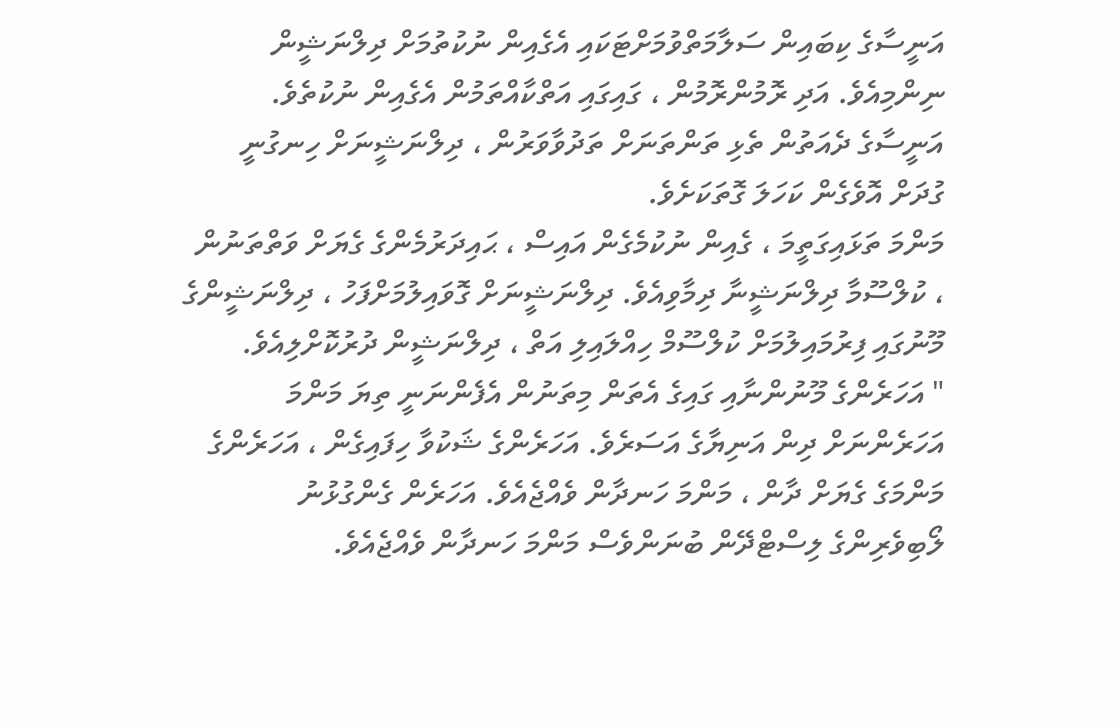އަނީސާގެ ކިބައިން ސަލާމަތްވުމަށްޓަކައި އެގެއިން ނުކުތުމަށް ދިލްނަޝީން ނިންމިއެވެ. އަދި ރޮމުންރޮމުން ، ގައިގައި އަތްކާއްތަމުން އެގެއިން ނުކުތެވެ. އަނީސާގެ ދެއަތުން ތެޅި ތަންތަނަށް ތަދުވާވަރުން ، ދިލްނަޝީނަށް ހިނގުނީ ގުދަށް އޮވެގެން ކަހަލަ ގޮތަކަށެވެ.
މަންމަ ތަޅައިގަތީމަ ، ގެއިން ނުކުމެގެން އައިސް ، ޙައިދަރުމެންގެ ގެޔަށް ވަތްތަނުން ، ކުލްސޫމާ ދިލްނަޝީނާ ދިމާވިއެވެ. ދިލްނަޝީނަށް ގޮވައިލުމަށްފަހު ، ދިލްނަޝީންގެ މޫނުގައި ފިރުމައިލުމަށް ކުލްސޫމް ހިއްލައިލި އަތް ، ދިލްނަޝީން ދުރުކޮށްލިއެވެ.
" އަހަރެންގެ މޫނުންނާއި ގައިގެ އެތަން މިތަނުން އެފެންނަނީ ތިޔަ މަންމަ އަހަރެންނަށް ދިން އަނިޔާގެ އަސަރެވެ. އަހަރެންގެ ޝަކުވާ ހިފައިގެން ، އަހަރެންގެ މަންމަގެ ގެޔަށް ދާން ، މަންމަ ހަނދާން ވެއްޖެއެވެ. އަހަރެން ގެންގުޅުނު ލޯބިވެރިންގެ ލިސްޓްދޭން ބުނަންވެސް މަންމަ ހަނދާން ވެއްޖެއެވެ.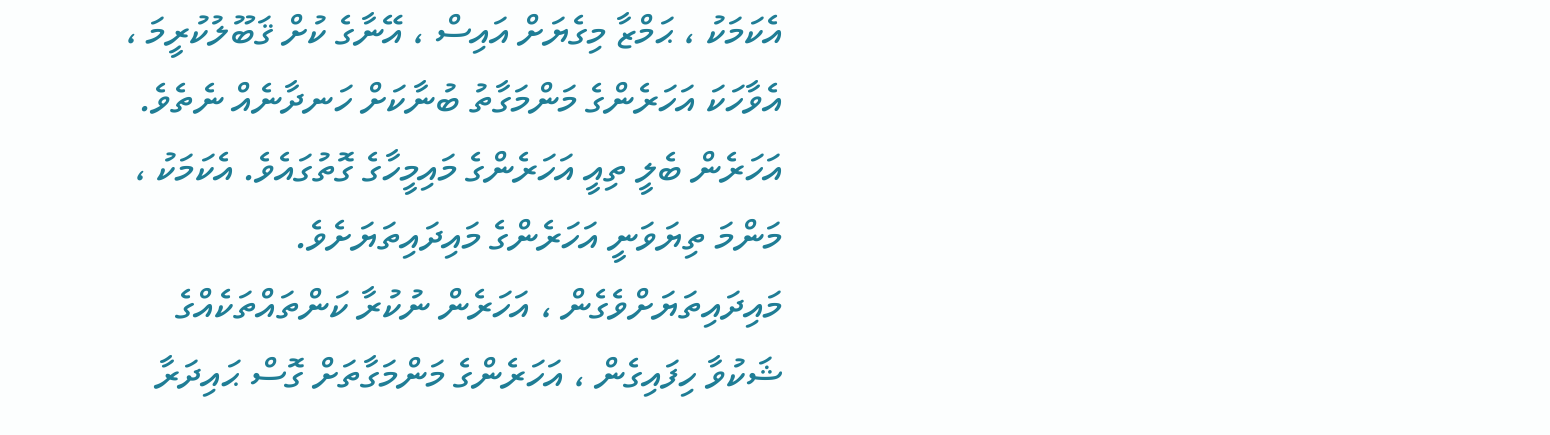އެކަމަކު ، ޙަމްޒާ މިގެޔަށް އައިސް ، އޭނާގެ ކުށް ޤަބޫލުކުރީމަ ، އެވާހަކަ އަހަރެންގެ މަންމަގާތު ބުނާކަށް ހަނދާނެއް ނެތެވެ. އަހަރެން ބެލީ ތިއީ އަހަރެންގެ މައިމީހާގެ ގޮތުގައެވެ. އެކަމަކު ، މަންމަ ތިޔަވަނީ އަހަރެންގެ މައިދައިތަޔަށެވެ. މައިދައިތަޔަށްވެގެން ، އަހަރެން ނުކުރާ ކަންތައްތަކެއްގެ ޝަކުވާ ހިފައިގެން ، އަހަރެންގެ މަންމަގާތަށް ގޮސް ޙައިދަރާ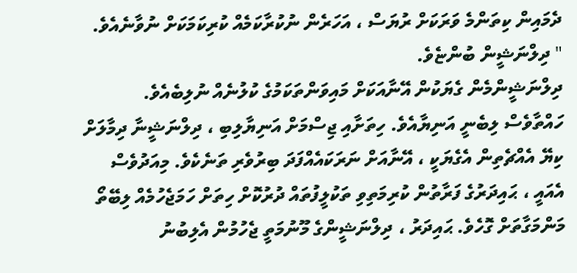ދެމައިން ކިތަންމެ ވަރަކަށް ރުޔަސް ، އަހަރެން ނުކުރާކަމެއް ކުރިކަމަކަށް ނުވާނެއެވެ. " ދިލްނަޝީން ބުންޏެވެ.
ދިލްނަޝީންމެން ގެޔަކުން އޭނާއަކަށް މައިވަންތަކަމުގެ ކުލުނެއް ނުލިބެއެވެ. ހައްތާވެސް ލިބެނީ އަނިޔާއެވެ. ހިތަށާއި ޖިސްމަށް އަނިޔާލިބި ، ދިލްނަޝީނާ ދިމާލަށް ކިޔޭ އެއްޗެތިން އެގެޔަކީ ، އޭނާއަށް ނަރަކައެއްފަދަ ބިރުވެރި ތަނެކެވެ. މިއަދުވެސް އެއައީ ، ޙައިދަރުގެ ފަރާތުން ކުރިމަތިވި ތަކުލީފުތައް ދުރުކޮށް ހިތަށް ހަމަޖެހުމެއް ލިބޭތޯ މަންމަގާތަށް ގޮހެވެ. ޙައިދަރު ، ދިލްނަޝީންގެ މޫނުމަތީ ޖެހުމުން އެލިބުނު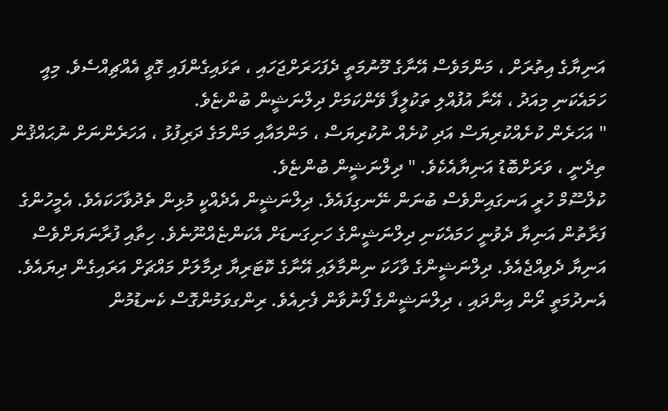އަނިޔާގެ އިތުރަށް ، މަންމަވެސް އޭނާގެ މޫނުމަތީ ދެފަހަރަށްޖަހައި ، ތަޅައިގެންފައި ގޮވީ އެއްޗިއްސެވެ. މިއީ ހަމައެކަނި މިއަދު ، އޭނާ އުފުއްލި ތަކުލީފާ ވޭންކަމަށް ދިލްނަޝީން ބުންޏެވެ.
" އަހަރެން ކުށެއްކުރިޔަސް އަދި ކުށެއް ނުކުރިޔަސް ، މަންމައާއި މަންމަގެ ދަރިފުޅު ، އަހަރެންނަށް ނުޙައްޤުން ތިދެނީ ، ވަރަށްބޮޑު އަނިޔާއެކެވެ. " ދިލްނަޝީން ބުންޏެވެ.
ކުލްސޫމް ހުރީ އަނގައިންވެސް ބުނަން ނޭނގިފައެވެ. ދިލްނަޝީން އެދެއްކީ މުޅިން ތެދުވާހަކައެވެ. އެމީހުންގެ ފަރާތުން އަނިޔާ ދެވުނީ ހަމައެކަނި ދިލްނަޝީންގެ ހަށިގަނޑަށް އެކަންޏެއްނޫނެވެ. ހިތާއި ފުރާނަޔަށްވެސް އަނިޔާ ދެވިއްޖެއެވެ. ދިލްނަޝީންގެ ވާހަކަ ނިންމާލައި އޭނާގެ ކޮޓަރިޔާ ދިމާލަށް މައްޗަށް އަރައިގެން ދިޔައެވެ.
އެނދުމަތީ ރޯން އިންދައި ، ދިލްނަޝީންގެ ފޯނުވާން ފެށިއެވެ. ރިންގވަމުންގޮސް ކެނޑުމުން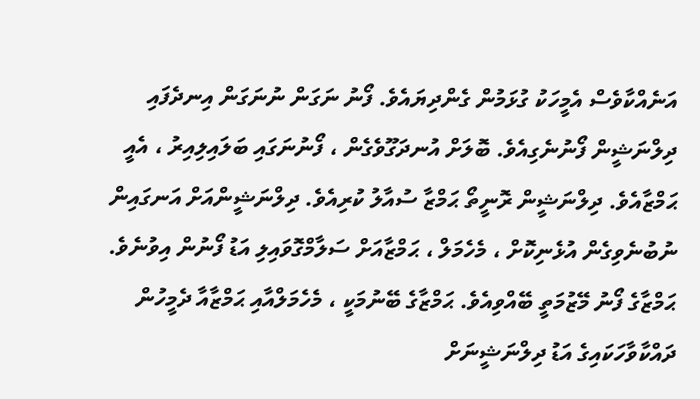އަނެއްކާވެސް އެމީހަކު ގުޅަމުން ގެންދިޔައެވެ. ފޯނު ނަގަން ނުނަގަން އިނދެފައި ދިލްނަޝީން ފޯނުނެގިއެވެ. ބޮލަށް އުނދަގޫވެގެން ، ފޯނުނަގައި ބަލައިލިއިރު ، އެއީ ޙަމްޒާއެވެ. ދިލްނަޝީން ރޮނީތޯ ޙަމްޒާ ސުއާލު ކުރިއެވެ. ދިލްނަޝީންއަށް އަނގައިން ނުބުނެވިގެން އުޅެނިކޮށް ، މެހެމަލް ، ޙަމްޒާއަށް ސަލާމްގޮވައިލި އަޑު ފޯނުން އިވުނެވެ. ޙަމްޒާގެ ފޯނު މޭޒުމަތީ ބޭއްވިއެވެ. ޙަމްޒާގެ ބޭނުމަކީ ، މެހެމަލްއާއި ޙަމްޒާއާ ދެމީހުން ދައްކާވާހަކައިގެ އަޑު ދިލްނަޝީނަށް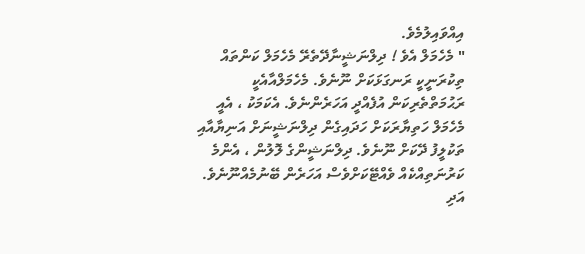އިއްވައިލުމެވެ.
" މެހެމަލް އެވެ ! ދިލްނަޝީނާދޭތެރޭ މެހެމަލް ކަންތައް ތިކުރަނީކީ ރަނގަޅަކަށް ނޫނެވެ. މެހެމަލްއާއެކީ ރަޙުމަތްތެރިކަން އުފެއްދީ އަހަރެންނެވެ. އެކަމަކު ، އެއީ މެހެމަލް ހަތިޔާރަކަށް ހަދައިގެން ދިލްނަޝީނަށް އަނިޔާއާއި ތަކުލީފު ދޭކަށް ނޫނެވެ. ދިލްނަޝީންގެ ލޮލުން ، އެންމެ ކަރުނަތިއްކެއް ވެއްޓޭކަށްވެސް އަހަރެން ބޭނުމެއްނޫނެވެ. އަދި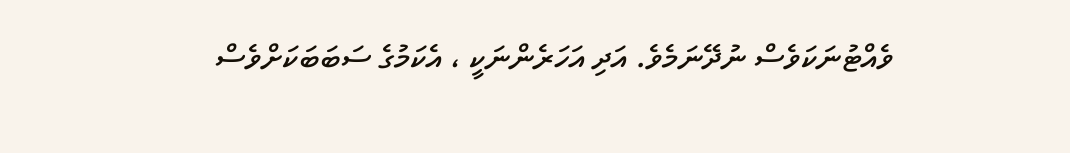ވެއްޓުނަކަވެސް ނުދޭނަމެވެ. އަދި އަހަރެންނަކީ ، އެކަމުގެ ސަބަބަކަށްވެސް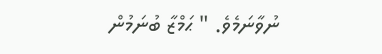ނުވާނަމެވެ. " ޙަމްޒާ ބުނަމުން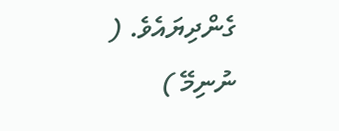ގެންދިޔައެވެ. ( ނުނިމޭ )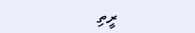ރީތި